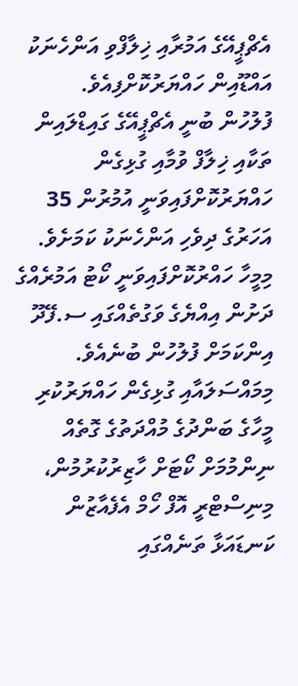އެޗްޕީއޭގެ އަމުރާއި ޚިލާފްވި އަންހެނަކު އައްޑޫއިން ހައްޔަރުކޮށްފިއެވެ.
ފުލުހުން ބުނީ އެޗްޕީއޭގެ ގައިޑްލައިން ތަކާއި ޚިލާފް ވުމާއި ގުޅިގެން ހައްޔަރުކޮށްފައިވަނީ އުމުރުން 35 އަހަރުގެ ދިވެހި އަންހެނަކު ކަމަށެވެ. މިމީހާ ހައްރުކޮށްފައިވަނީ ކޯޓު އަމުރެއްގެ ދަށުން އިއްޔެގެ ވަގުތެއްގައި ސ.ފޭދޫ އިންކަމަށް ފުލުހުން ބުނެއެވެ.
މިމައްސަލައާއި ގުޅިގެން ހައްޔަރުކުރި މީހާގެ ބަންދުގެ މުއްދަތުގެ ގޮތެއް ނިންމުމަށް ކޯޓަށް ހާޒިރުކުރުމުން، މިނިސްޓްރީ އޮފް ހޯމް އެފެއާޒުން ކަނޑައަޅާ ތަނެއްގައި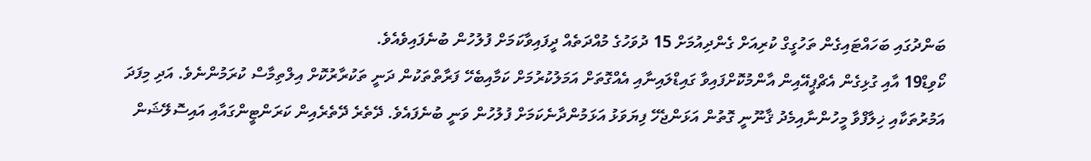ބަންދުގައި ބަހައްޓައިގެން ތަހުގީގް ކުރިއަށް ގެންދިއުމަށް 15 ދުވަހުގެ މުއްދަތެއް ދީފައިވާކަމަށް ފުލުހުން ބުނެފައިވެއެވެ.
ކޯވިޑް19 އާއި ގުޅިގެން އެޗްޕީއޭއިން އާންމުކޮށްފައިވާ ގައިޑްލައިނާއި އެއްގޮތަށް އަމަލުކުރުމަށް ކަމާއިބެހޭ ފަރާތްތަކުން ދަނީ ތަކުރާރުކޮށް އިލްތިމާސް ކުރަމުންނެވެ. އަދި މިފަދަ އަމުރުތަކާއި ޚިލާފްވާ މީހުންނާއިމެދު ޤާނޫނީ ގޮތުން އަޅަންޖެހޭ ފިޔަވަޅު އަޅަމުންދާނެކަމަށް ފުލުހުން ވަނީ ބުނެފައެވެ. ދޭތެރެ ދޭތެރެއިން ކަރަންޓީންގައާއި އައިސޮލޭޝަން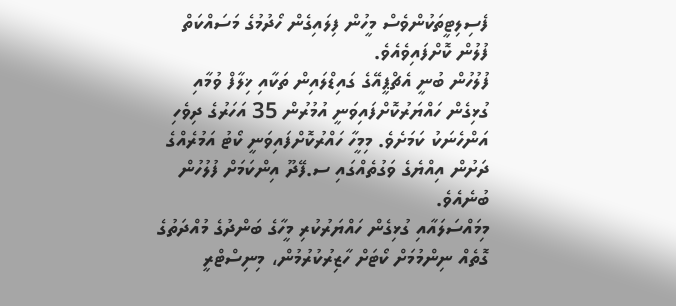ފެސިލިޓީތަކުންވެސް މީހުން ފިލައިގެން ހޯދުމުގެ މަސައްކަތް ފުލުން ކޮށްފައިވެއެވެ.
ފުލުހުން ބުނީ އެޗްޕީއޭގެ ގައިޑްލައިން ތަކާއި ޚިލާފް ވުމާއި ގުޅިގެން ހައްޔަރުކޮށްފައިވަނީ އުމުރުން 35 އަހަރުގެ ދިވެހި އަންހެނަކު ކަމަށެވެ. މިމީހާ ހައްރުކޮށްފައިވަނީ ކޯޓު އަމުރެއްގެ ދަށުން އިއްޔެގެ ވަގުތެއްގައި ސ.ފޭދޫ އިންކަމަށް ފުލުހުން ބުނެއެވެ.
މިމައްސަލައާއި ގުޅިގެން ހައްޔަރުކުރި މީހާގެ ބަންދުގެ މުއްދަތުގެ ގޮތެއް ނިންމުމަށް ކޯޓަށް ހާޒިރުކުރުމުން، މިނިސްޓްރީ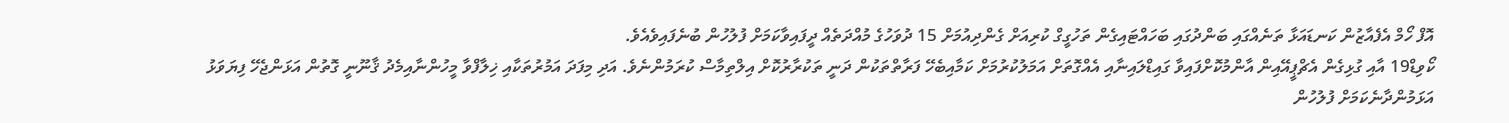އޮފް ހޯމް އެފެއާޒުން ކަނޑައަޅާ ތަނެއްގައި ބަންދުގައި ބަހައްޓައިގެން ތަހުގީގް ކުރިއަށް ގެންދިއުމަށް 15 ދުވަހުގެ މުއްދަތެއް ދީފައިވާކަމަށް ފުލުހުން ބުނެފައިވެއެވެ.
ކޯވިޑް19 އާއި ގުޅިގެން އެޗްޕީއޭއިން އާންމުކޮށްފައިވާ ގައިޑްލައިނާއި އެއްގޮތަށް އަމަލުކުރުމަށް ކަމާއިބެހޭ ފަރާތްތަކުން ދަނީ ތަކުރާރުކޮށް އިލްތިމާސް ކުރަމުންނެވެ. އަދި މިފަދަ އަމުރުތަކާއި ޚިލާފްވާ މީހުންނާއިމެދު ޤާނޫނީ ގޮތުން އަޅަންޖެހޭ ފިޔަވަޅު އަޅަމުންދާނެކަމަށް ފުލުހުން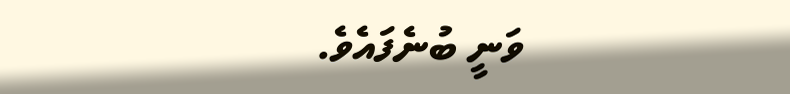ވަނީ ބުނެފައެވެ.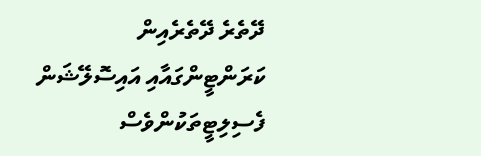ދޭތެރެ ދޭތެރެއިން ކަރަންޓީންގައާއި އައިސޮލޭޝަން ފެސިލިޓީތަކުންވެސް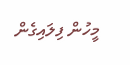މީހުން ފިލައިގެން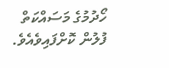ހޯދުމުގެ މަސައްކަތް ފުލުން ކޮށްފައިވެއެވެ.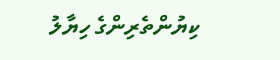ކިޔުންތެރިންގެ ހިޔާލު